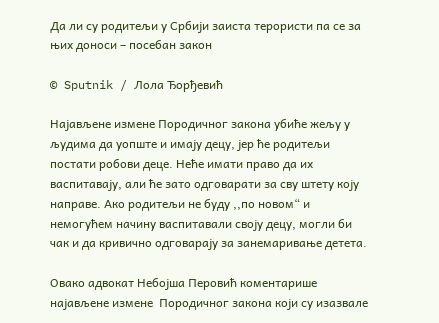Да ли су родитељи у Србији заиста терористи па се за њих доноси – посебан закон

© Sputnik / Лола Ђорђевић

Најављене измене Породичног закона убиће жељу у људима да уопште и имају децу, јер ће родитељи постати робови деце. Неће имати право да их васпитавају, али ће зато одговарати за сву штету коју направе. Ако родитељи не буду ,,по новом“ и немогућем начину васпитавали своју децу, могли би чак и да кривично одговарају за занемаривање детета.

Овако адвокат Небојша Перовић коментарише најављене измене  Породичног закона који су изазвале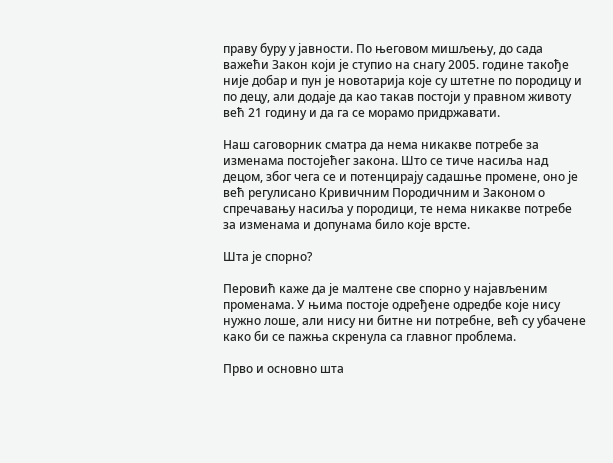праву буру у јавности. По његовом мишљењу, до сада важећи Закон који је ступио на снагу 2005. године такође није добар и пун је новотарија које су штетне по породицу и по децу, али додаје да као такав постоји у правном животу већ 21 годину и да га се морамо придржавати.

Наш саговорник сматра да нема никакве потребе за изменама постојећег закона. Што се тиче насиља над децом, због чега се и потенцирају садашње промене, оно је већ регулисано Кривичним Породичним и Законом о спречавању насиља у породици, те нема никакве потребе за изменама и допунама било које врсте.

Шта је спорно?

Перовић каже да је малтене све спорно у најављеним променама. У њима постоје одређене одредбе које нису нужно лоше, али нису ни битне ни потребне, већ су убачене како би се пажња скренула са главног проблема.

Прво и основно шта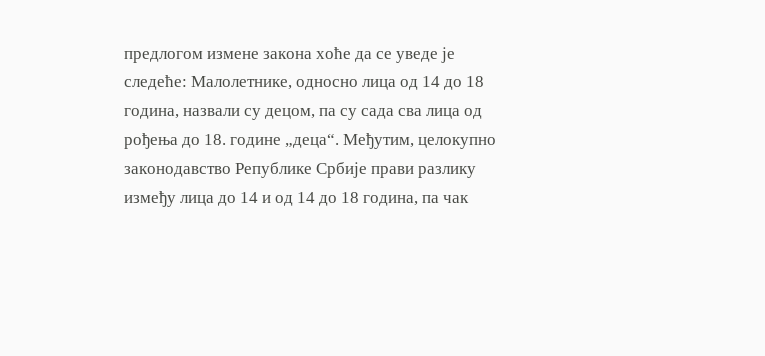предлогом измене закона хоће да се уведе је следеће: Малолетнике, односно лица од 14 до 18 година, назвали су децом, па су сада сва лица од рођења до 18. године „деца“. Међутим, целокупно законодавство Републике Србије прави разлику између лица до 14 и од 14 до 18 година, па чак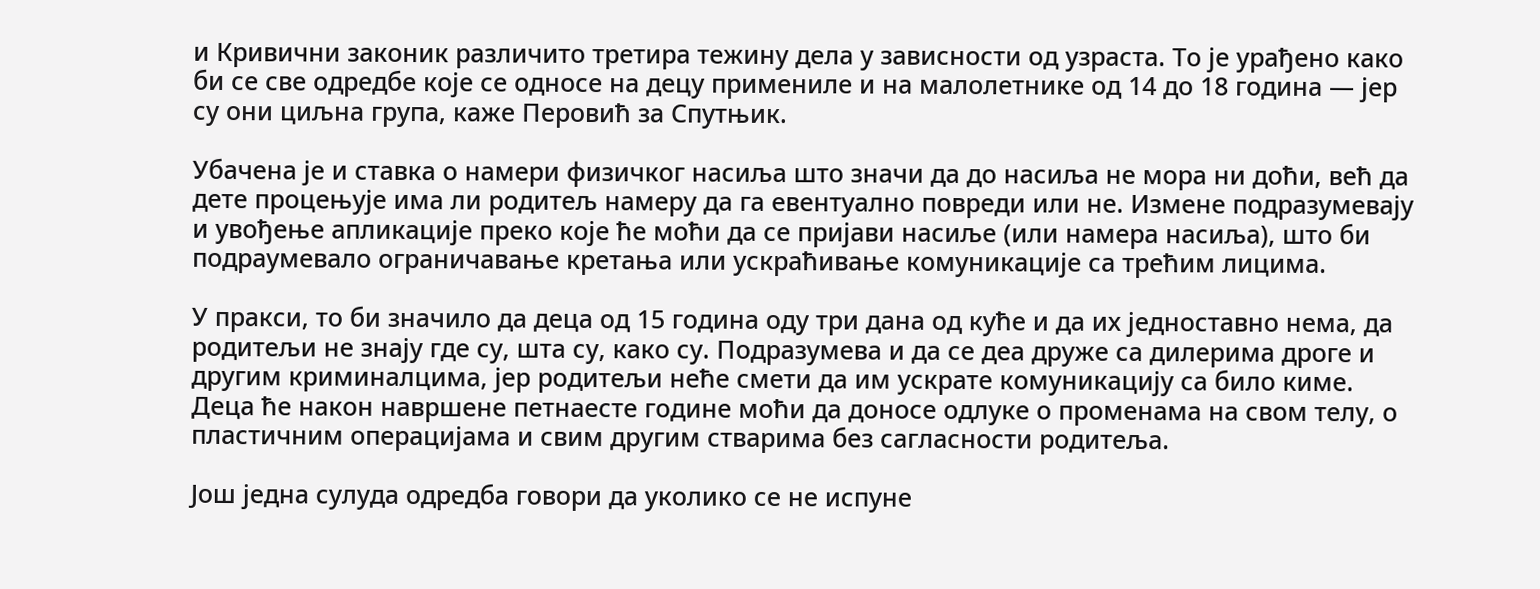и Кривични законик различито третира тежину дела у зависности од узраста. То је урађено како би се све одредбе које се односе на децу примениле и на малолетнике од 14 до 18 година — јер су они циљна група, каже Перовић за Спутњик.

Убачена је и ставка о намери физичког насиља што значи да до насиља не мора ни доћи, већ да дете процењује има ли родитељ намеру да га евентуално повреди или не. Измене подразумевају и увођење апликације преко које ће моћи да се пријави насиље (или намера насиља), што би подраумевало ограничавање кретања или ускраћивање комуникације са трећим лицима.

У пракси, то би значило да деца од 15 година оду три дана од куће и да их једноставно нема, да родитељи не знају где су, шта су, како су. Подразумева и да се деа друже са дилерима дроге и другим криминалцима, јер родитељи неће смети да им ускрате комуникацију са било киме. Деца ће након навршене петнаесте године моћи да доносе одлуке о променама на свом телу, о пластичним операцијама и свим другим стварима без сагласности родитеља.

Још једна сулуда одредба говори да уколико се не испуне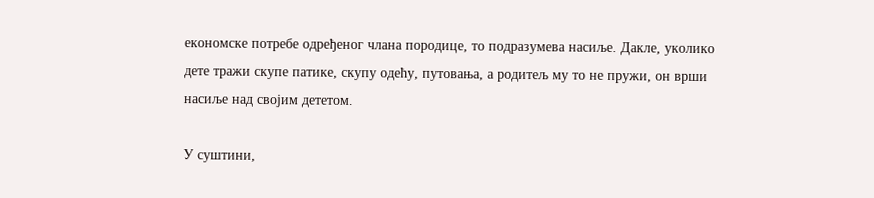економске потребе одређеног члана породице, то подразумева насиље. Дакле, уколико дете тражи скупе патике, скупу одећу, путовања, а родитељ му то не пружи, он врши насиље над својим дететом.

У суштини,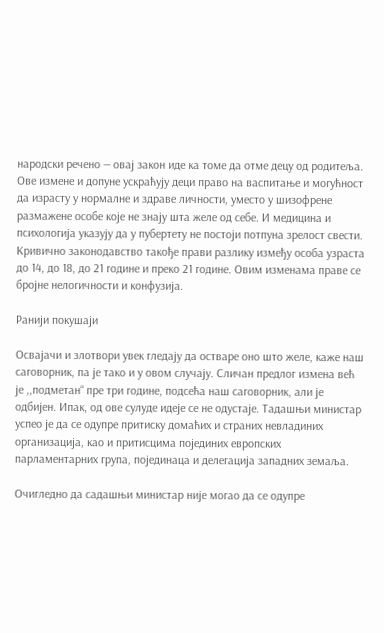народски речено — овај закон иде ка томе да отме децу од родитеља. Ове измене и допуне ускраћују деци право на васпитање и могућност да израсту у нормалне и здраве личности, уместо у шизофрене размажене особе које не знају шта желе од себе. И медицина и психологија указују да у пубертету не постоји потпуна зрелост свести. Кривично законодавство такође прави разлику између особа узраста до 14, до 18, до 21 године и преко 21 године. Овим изменама праве се бројне нелогичности и конфузија.

Ранији покушаји

Освајачи и злотвори увек гледају да остваре оно што желе, каже наш саговорник, па је тако и у овом случају. Сличан предлог измена већ је ,,подметан“ пре три године, подсећа наш саговорник, али је одбијен. Ипак, од ове сулуде идеје се не одустаје. Тадашњи министар успео је да се одупре притиску домаћих и страних невладиних организација, као и притисцима појединих европских парламентарних група, појединаца и делегација западних земаља.

Очигледно да садашњи министар није могао да се одупре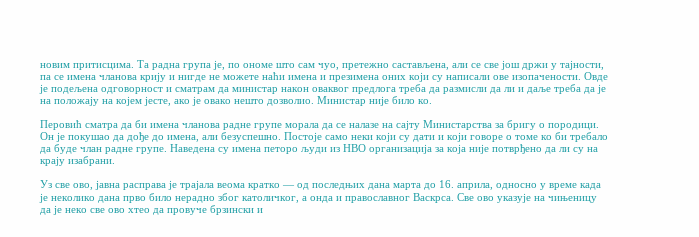новим притисцима. Та радна група је, по ономе што сам чуо, претежно састављена, али се све још држи у тајности, па се имена чланова крију и нигде не можете наћи имена и презимена оних који су написали ове изопачености. Овде је подељена одговорност и сматрам да министар након оваквог предлога треба да размисли да ли и даље треба да је на положају на којем јесте, ако је овако нешто дозволио. Министар није било ко.

Перовић сматра да би имена чланова радне групе морала да се налазе на сајту Министарства за бригу о породици. Он је покушао да дође до имена, али безуспешно. Постоје само неки који су дати и који говоре о томе ко би требало да буде члан радне групе. Наведена су имена петоро људи из НВО организација за која није потврђено да ли су на крају изабрани.

Уз све ово, јавна расправа је трајала веома кратко — од последњих дана марта до 16. априла, односно у време када је неколико дана прво било нерадно због католичког, а онда и православног Васкрса. Све ово указује на чињеницу да је неко све ово хтео да провуче брзински и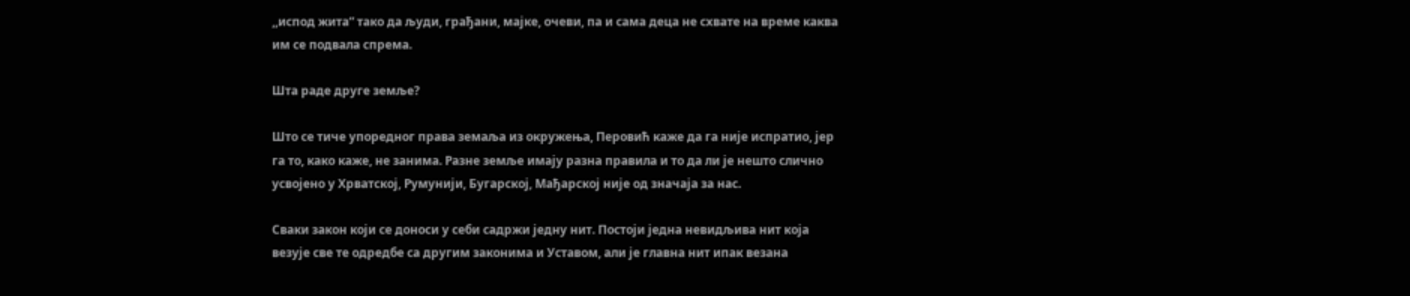,,испод жита“ тако да људи, грађани, мајке, очеви, па и сама деца не схвате на време каква им се подвала спрема.

Шта раде друге земље?

Што се тиче упоредног права земаља из окружења, Перовић каже да га није испратио, јер га то, како каже, не занима. Разне земље имају разна правила и то да ли је нешто слично усвојено у Хрватској, Румунији, Бугарској, Мађарској није од значаја за нас.

Сваки закон који се доноси у себи садржи једну нит. Постоји једна невидљива нит која везује све те одредбе са другим законима и Уставом, али је главна нит ипак везана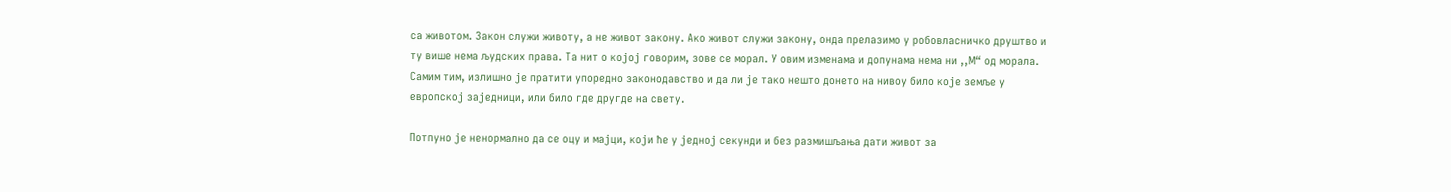са животом. Закон служи животу, а не живот закону. Ако живот служи закону, онда прелазимо у робовласничко друштво и ту више нема људских права. Та нит о којој говорим, зове се морал. У овим изменама и допунама нема ни ,,М“ од морала. Самим тим, излишно је пратити упоредно законодавство и да ли је тако нешто донето на нивоу било које земље у европској заједници, или било где другде на свету.

Потпуно је ненормално да се оцу и мајци, који ће у једној секунди и без размишљања дати живот за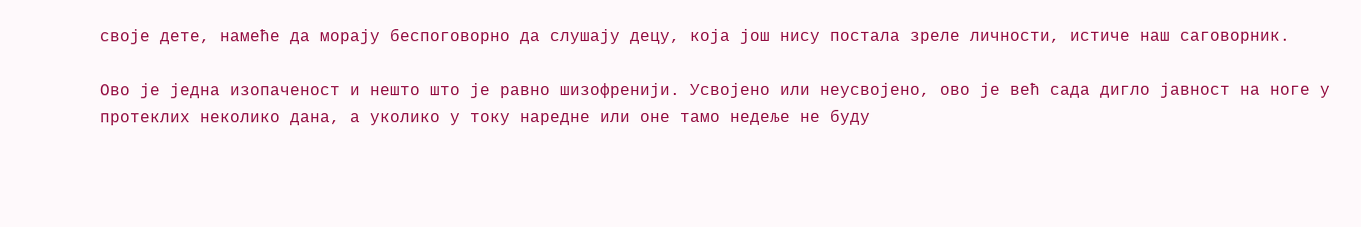своје дете, намеће да морају беспоговорно да слушају децу, која још нису постала зреле личности, истиче наш саговорник.

Ово је једна изопаченост и нешто што је равно шизофренији. Усвојено или неусвојено, ово је већ сада дигло јавност на ноге у протеклих неколико дана, а уколико у току наредне или оне тамо недеље не буду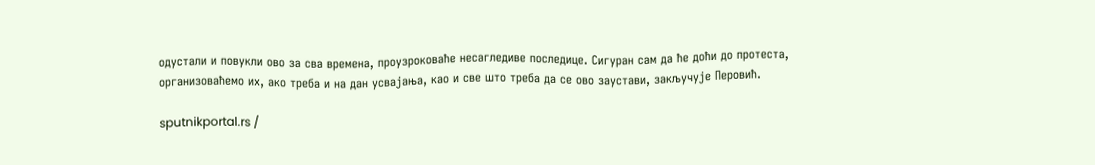одустали и повукли ово за сва времена, проузроковаће несагледиве последице. Сигуран сам да ће доћи до протеста, организоваћемо их, ако треба и на дан усвајања, као и све што треба да се ово заустави, закључује Перовић.

sputnikportal.rs /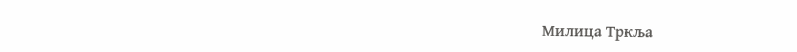Милица Тркља